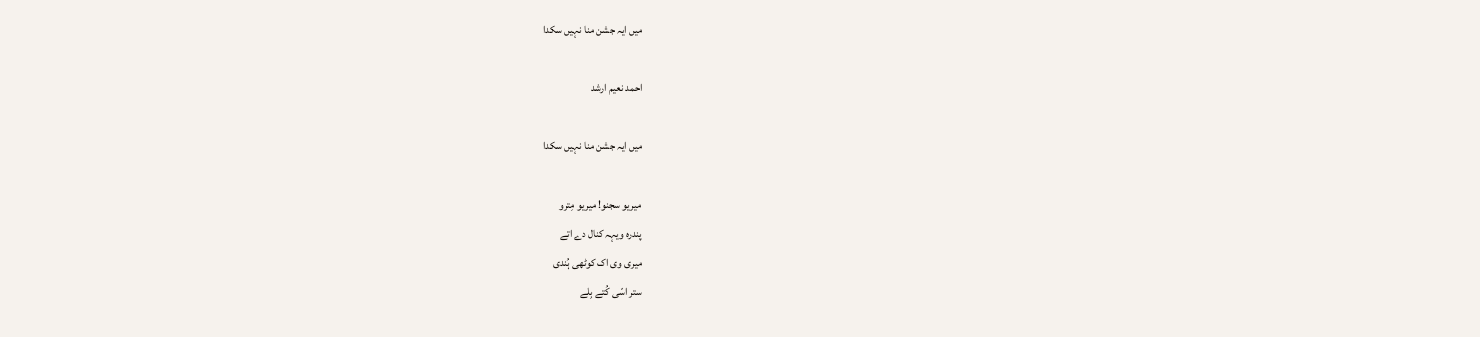میں ایہ جشن منا نہیں سکدا

احمد نعیم ارشد

میں ایہ جشن منا نہیں سکدا

میریو سجنو! میریو مِترو
پندرہ ویہہ کنال دے اتے
میری وی اک کوٹھی ہُندی
ستر اسّی کُتے بِلے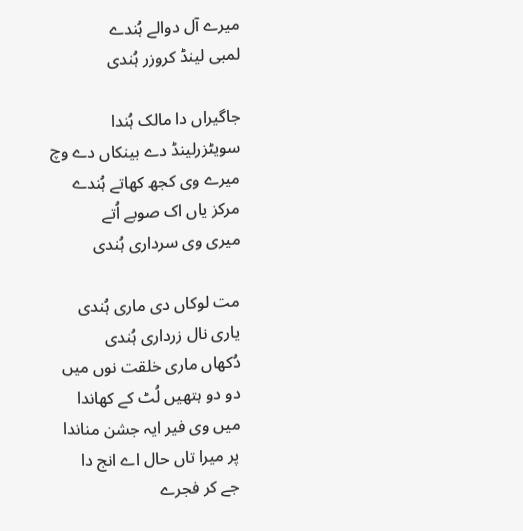میرے آل دوالے ہُندے
لمبی لینڈ کروزر ہُندی

جاگیراں دا مالک ہُندا
سویٹزرلینڈ دے بینکاں دے وچ
میرے وی کجھ کھاتے ہُندے
مرکز یاں اک صوبے اُتے
میری وی سرداری ہُندی

مت لوکاں دی ماری ہُندی
یاری نال زرداری ہُندی
دُکھاں ماری خلقت نوں میں
دو دو ہتھیں لُٹ کے کھاندا
میں وی فیر ایہ جشن مناندا
پر میرا تاں حال اے انج دا
جے کر فجرے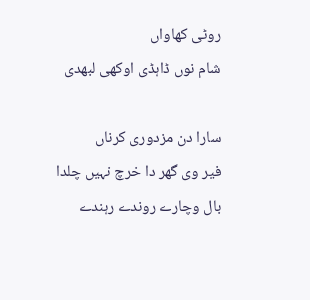روٹی کھاواں
شام نوں ڈاہڈی اوکھی لبھدی

سارا دن مزدوری کرناں
فیر وی گھر دا خرچ نہیں چلدا
بال وچارے روندے رہندے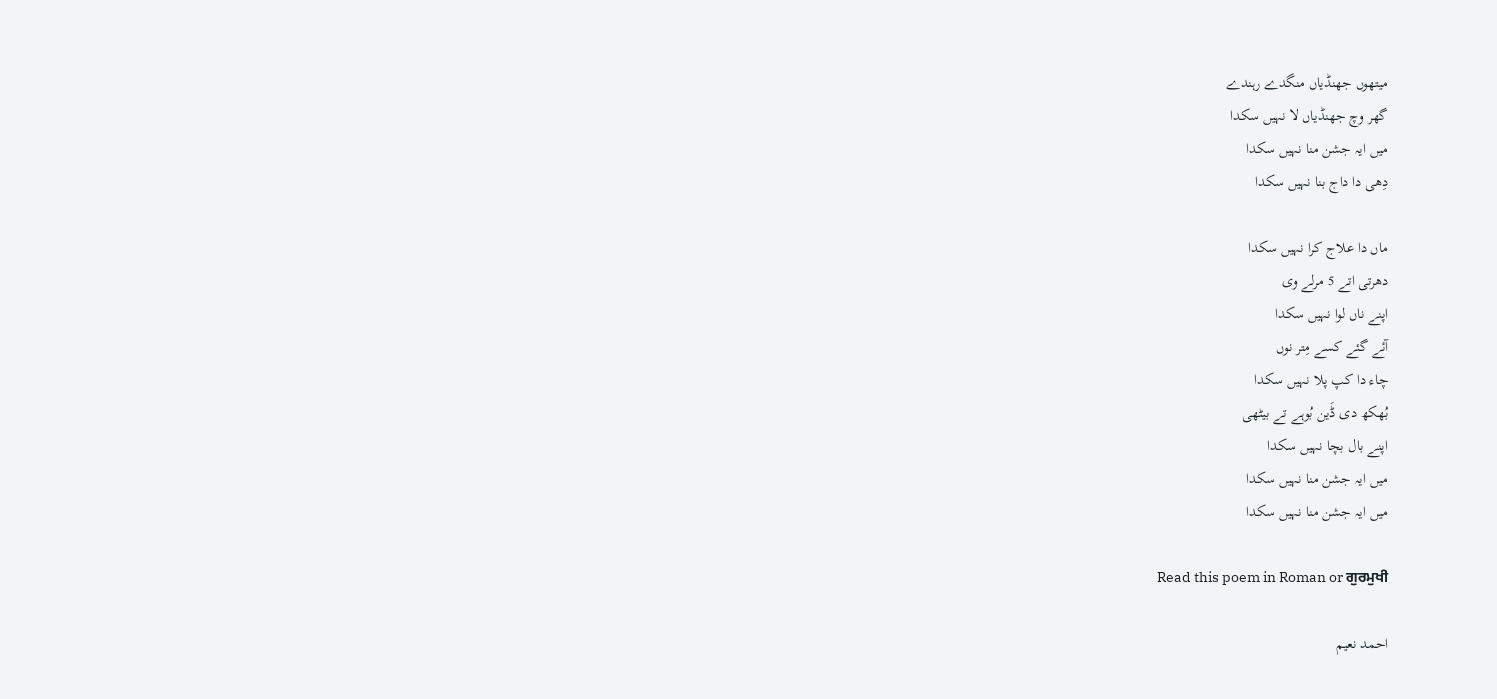میتھوں جھنڈیاں منگدے رہندے
گھر وچ جھنڈیاں لا نہیں سکدا
میں ایہ جشن منا نہیں سکدا
دِھی دا داج بنا نہیں سکدا

ماں دا علاج کرا نہیں سکدا
دھرتی اتے 5 مرلے وی
اپنے ناں لوا نہیں سکدا
آئے گئے کسے مِتر نوں
چاء دا کپ پلا نہیں سکدا
بُھکھ دی ڈَین بُوہے تے بیٹھی
اپنے بال بچا نہیں سکدا
میں ایہ جشن منا نہیں سکدا
میں ایہ جشن منا نہیں سکدا

Read this poem in Roman or ਗੁਰਮੁਖੀ

احمد نعیم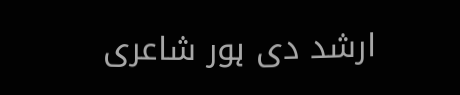ارشد دی ہور شاعری